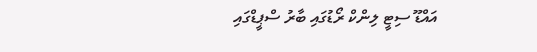އައްޑޫ ސިޓީ ލިންކް ރޯޑުގައި ބާރު ސްޕީޑްގައި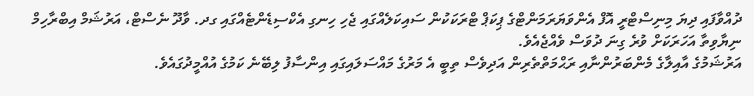ދުއްވާފައި ދިޔަ މިނިސްޓްރީ އޮފް އެންވަޔަރަމަންޓްގެ ޕިކަޕް ޓްރަކަކުން ސައިކަލެއްގައި ޖެހި ހިނގި އެކްސިޑެންޓެއްގައި ގދ. ވާދޫ ނެސްޓް، އަރުޝަމް އިބްރާހިމް ނިޔާވިތާ އަހަރަކަށް ވުރެ ގިނަ ދުވަސް ވެއްޖެއެވެ.
އަރުޝަމުގެ އާއިލާގެ މެންބަރުންނާއި ރަޙްމަތްތެރިން އަދިވެސް ތިބީ އެ މަރުގެ މައްސަލައިގައި އިންސާފު ލިބޭނެ ކަމުގެ އުއްމީދުގައެވެ.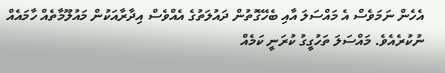އެހެން ނަމަވެސް އެ މައްސަލަ އާއި ބެހޭގޮތުން ދައުލަތުގެ އެއްވެސް އިދާރާއަކުން މައުލޫމާތެއް ހާމައެއް ނުކުރެއެވެ. މައްސަލަ ތަހުގީގު ކުރަނީ ކަމެއް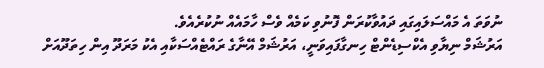ނުވަތަ އެ މައްސަލައިގައި ދައުވާކުރަން ފޮނުވި ކަމެއް ވެސް ހާމައެއް ނުކުރެއެވެ.
އަރުޝަމް ނިޔާވި އެކްސިޑެންޓް ހިނގާފައިވަނީ، އަރުޝަމް އޭނާގެ ރައްޓެއްސަކާއި އެކު މަރަދޫ އިން ހިތަދޫއަށް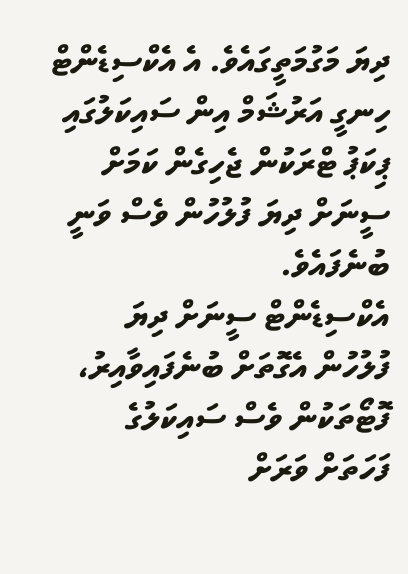ދިޔަ މަގުމަތީގައެވެ. އެ އެކްސިޑެންޓް ހިނގީ އަރުޝަމް އިން ސައިކަލުގައި ޕިކަޕު ޓްރަކުން ޖެހިގެން ކަމަށް ސީނަށް ދިޔަ ފުލުހުން ވެސް ވަނީ ބުނެފައެވެ.
އެކްސިޑެންޓް ސީނަށް ދިޔަ ފުލުހުން އެގޮތަށް ބުނެފައިވާއިރު، ފޮޓޯތަކުން ވެސް ސައިކަލުގެ ފަހަތަށް ވަރަށް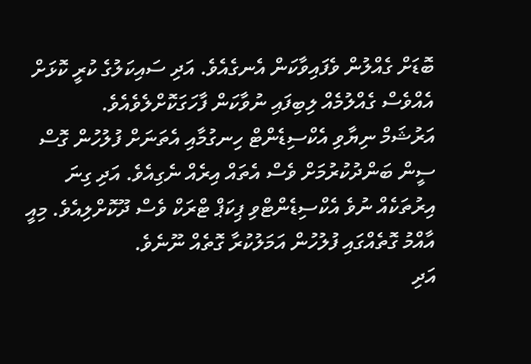ބޮޑަށް ގެއްލުން ވެފައިވާކަން އެނގެއެވެ. އަދި ސައިކަލުގެ ކުރީ ކޮޅަށް އެއްވެސް ގެއްލުމެއް ލިބިފައި ނުވާކަން ފާހަގަކޮށްލެވެއެވެ.
އަރުޝަމް ނިޔާވި އެކްސިޑެންޓް ހިނގުމާއި އެތަނަށް ފުލުހުން ގޮސް ސީން ބަންދުކުރުމަށް ވެސް އެތައް އިރެއް ނެގިއެވެ. އަދި ގިނަ އިރުތަކެއް ނުވެ އެކްސިޑެންޓްވި ޕިކަޕް ޓްރަކް ވެސް ދޫކޮށްލިއެވެ. މިއީ އާއްމު ގޮތެއްގައި ފުލުހުން އަމަލުކުރާ ގޮތެއް ނޫނެވެ.
އަދި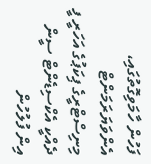ފަހުން ހާމަވިގޮތުގައި، އެންވަޔަރަމަންޓް މިނިސްޓްރީގެ ޕިކަޕުގެ އަހަރީ ފީ ދެއްކީ އެކްސިޑެންޓް ސީން އިން ފުލުހުން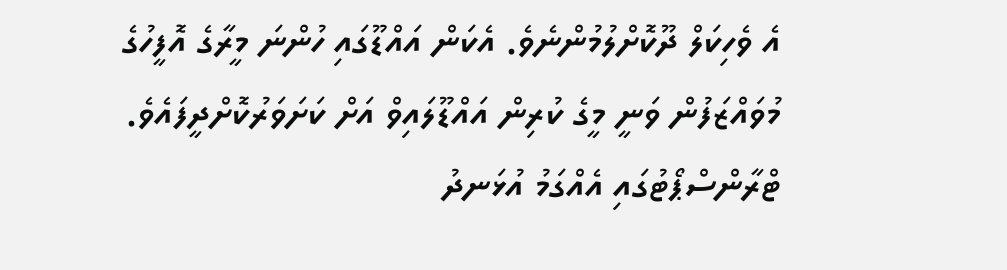އެ ވެހިކަލް ދޫކޮށްލުމުންނެވެ. އެކަން އައްޑޫގައި ހުންނަ މީރާގެ އޮފީހުގެ މުވައްޒަފުން ވަނީ މީގެ ކުރިން އައްޑޫލައިވް އަށް ކަށަވަރުކޮށްދީފައެވެ.
ޓްރާންސްޕޯޓުގައި އެއްގަމު އުޅަނދު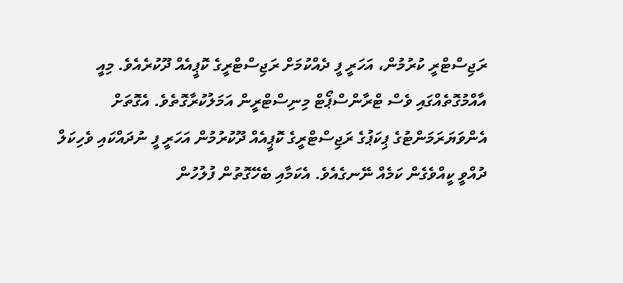ރަޖިސްޓްރީ ކުރުމުން، އަހަރީ ފީ ދެއްކުމަށް ރަޖިސްޓްރީގެ ކޮޕީއެއް ދޫކުރެއެވެ. މިއީ އާއްމުގޮތެއްގައި ވެސް ޓްރާންސްޕޯޓް މިނިސްޓްރީން އަމަލުކުރާގޮތެވެ. އެގޮތަށް އެންވަޔަރަމަންޓުގެ ޕިކަޕުގެ ރަޖިސްޓްރީގެ ކޮޕީއެއް ދޫކުރުމުން އަހަރީ ފީ ނުދައްކައި ވެހިކަލް ދުއްވީ ކީއްވެގެން ކަމެއް ނޭނގެއެވެ. އެކަމާއި ބެހޭގޮތުން ފުލުހުން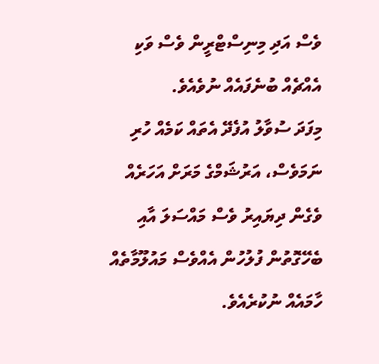ވެސް އަދި މިނިސްޓްރީން ވެސް ވަކި އެއްޗެއް ބުނެފައެއް ނުވެއެވެ.
މިފަދަ ސުވާލު އުފެދޭ އެތައް ކަމެއް ހުރި ނަމަވެސް، އަރުޝަމްގެ މަރަށް އަހަރެއް ވެގެން ދިޔައިރު ވެސް މައްސަލަ އާއި ބެހޭގޮތުން ފުލުހުން އެއްވެސް މައުލޫމާތެއް ހާމައެއް ނުކުރެއެވެ.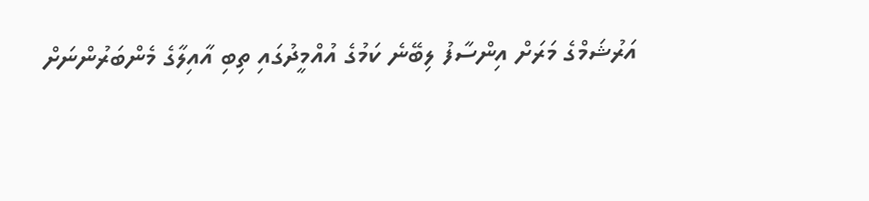އަރުޝަމްގެ މަރަށް އިންސާފު ލިބޭނެ ކަމުގެ އުއްމީދުގައި ތިބި އާއިލާގެ މެންބަރުންނަށް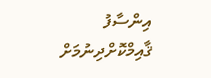އިންސާފު ޤާއިމްކޮށްދިނުމަށް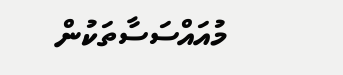މުއައްސަސާތަކުން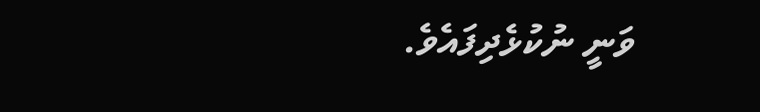ވަނީ ނުކުޅެދިފައެވެ.